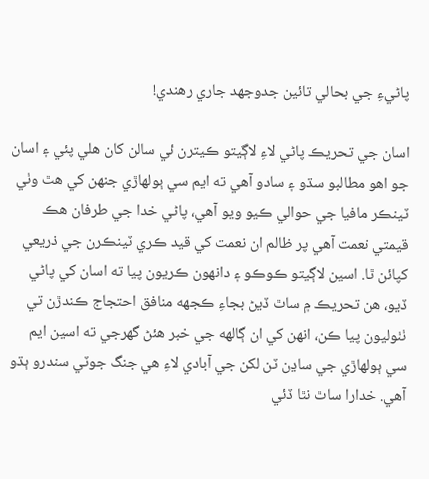پاڻيءِ جي بحالي تائين جدوجهد جاري رھندي!

اسان جي تحريڪ پاڻي لاءِ لاڳيتو ڪيترن ئي سالن کان ھلي پئي ۽ اسان جو اهو مطالبو سڌو ۽ سادو آهي ته ايم سي ٻولھاڙي جنهن کي ھٿ وٺي ٽينڪر مافيا جي حوالي ڪيو ويو آهي، پاڻي خدا جي طرفان هڪ قيمتي نعمت آهي پر ظالم ان نعمت کي قيد ڪري ٽينڪرن جي ذريعي کپائن ٿا. اسين لاڳيتو ڪوڪو ۽ دانهون ڪريون پيا ته اسان کي پاڻي ڏيو، ھن تحريڪ ۾ ساٿ ڏيڻ بجاءِ ڪجهه منافق احتجاج ڪندڙن تي ٺٺوليون پيا ڪن، انهن کي ان ڳالهه جي خبر ھئڻ گھرجي ته اسين ايم سي ٻولھاڙي جي ساڍن ٽن لکن جي آبادي لاءِ ھي جنگ جوٽي سندرو ٻڌو آهي. خدارا ساٿ نٿا ڏئي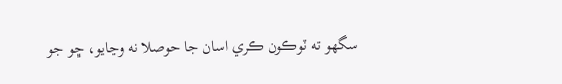سگهو ته ٽوڪون ڪري اسان جا حوصلا نه وڃايو، ڇو جو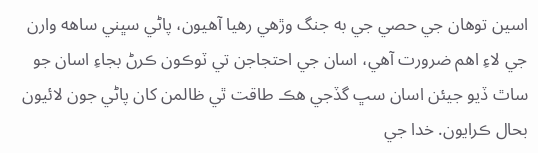اسين توهان جي حصي جي به جنگ وڙھي رهيا آهيون، پاڻي سڀني ساهه وارن جي لاءِ اهم ضرورت آهي، اسان جي احتجاجن تي ٽوڪون ڪرڻ بجاءِ اسان جو ساٿ ڏيو جيئن اسان سڀ گڏجي ھڪ طاقت ٿي ظالمن کان پاڻي جون لائيون بحال ڪرايون. خدا جي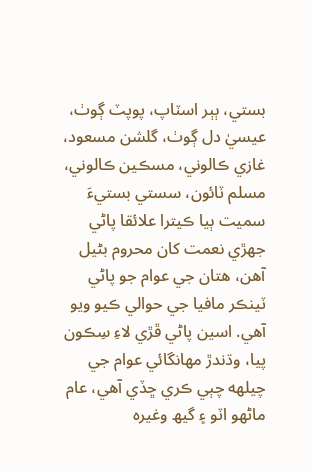بستي، ٻٻر اسٽاپ، پوپٽ ڳوٺ، عيسيٰ دل ڳوٺ، گلشن مسعود، غازي ڪالوني، مسڪين ڪالوني، مسلم ٽائون، سستي بستيءَ سميت ٻيا ڪيترا علائقا پاڻي جھڙي نعمت کان محروم بڻيل آهن، هتان جي عوام جو پاڻي ٽينڪر مافيا جي حوالي ڪيو ويو آهي. اسين پاڻي ڦڙي لاءِ سِڪون پيا، وڌندڙ مھانگائي عوام جي چيلهه چٻي ڪري ڇڏي آهي، عام ماڻهو اٽو ۽ گيھ وغيره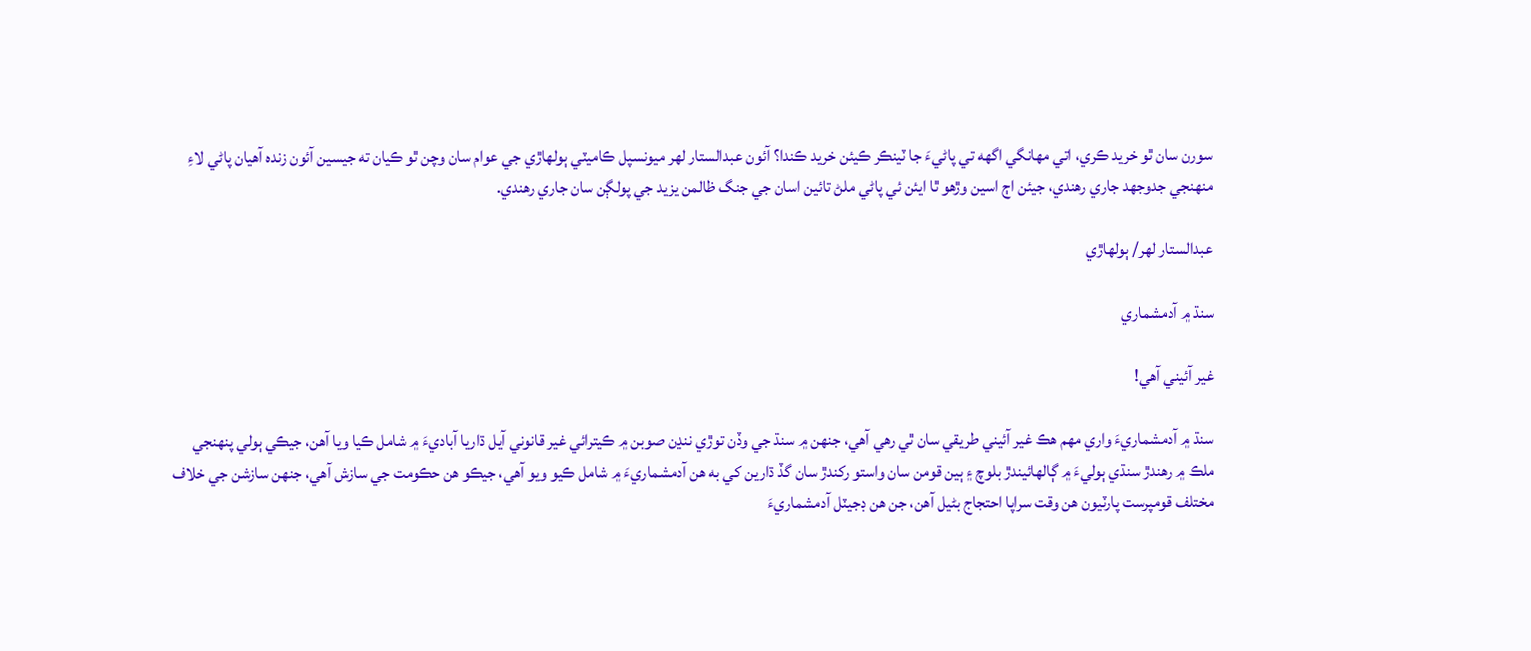سورن سان ٿو خريد ڪري، اتي مھانگي اگھه تي پاڻيءَ جا ٽينڪر ڪيئن خريد ڪندا؟ آئون عبدالستار لھر ميونسپل ڪاميٽي ٻولھاڙي جي عوام سان وچن ٿو ڪيان ته جيسين آئون زنده آھيان پاڻي لاءِ منهنجي جدوجهد جاري رھندي، جيئن اڄ اسين وڙھو ٿا ايئن ئي پاڻي ملڻ تائين اسان جي جنگ ظالمن يزيد جي پولڳن سان جاري رھندي.

عبدالستار لھر/ ٻولھاڙي

سنڌ ۾ آدمشماري

غير آئيني آهي!

سنڌ ۾ آدمشماريءَ واري مھم ھڪ غير آئيني طريقي سان ٿي رهي آهي، جنهن ۾ سنڌ جي وڏن توڙي ننڍن صوبن ۾ ڪيترائي غير قانوني آيل ڌاريا آباديءَ ۾ شامل ڪيا ويا آهن، جيڪي ٻولي پنهنجي ملڪ ۾ رھندڙ سنڌي ٻوليءَ ۾ ڳالھائيندڙ بلوچ ۽ ٻين قومن سان واستو رکندڙ سان گڏ ڌارين کي به ھن آدمشماريءَ ۾ شامل ڪيو ويو آهي، جيڪو ھن حڪومت جي سازش آهي، جنهن سازشن جي خلاف مختلف قومپرست پارٽيون ھن وقت سراپا احتجاج بڻيل آهن، جن هن ڊجيٽل آدمشماريءَ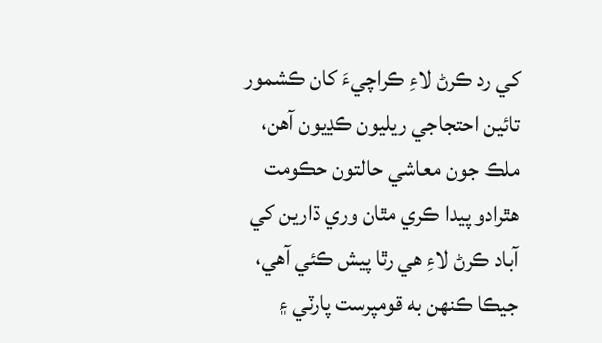کي رد ڪرڻ لاءِ ڪراچيءَ کان ڪشمور تائين احتجاجي ريليون ڪڍيون آهن، ملڪ جون معاشي حالتون حڪومت ھٿرادو پيدا ڪري مٿان وري ڌارين کي آباد ڪرڻ لاءِ ھي رٿا پيش ڪئي آهي، جيڪا ڪنهن به قومپرست پارٽي ۽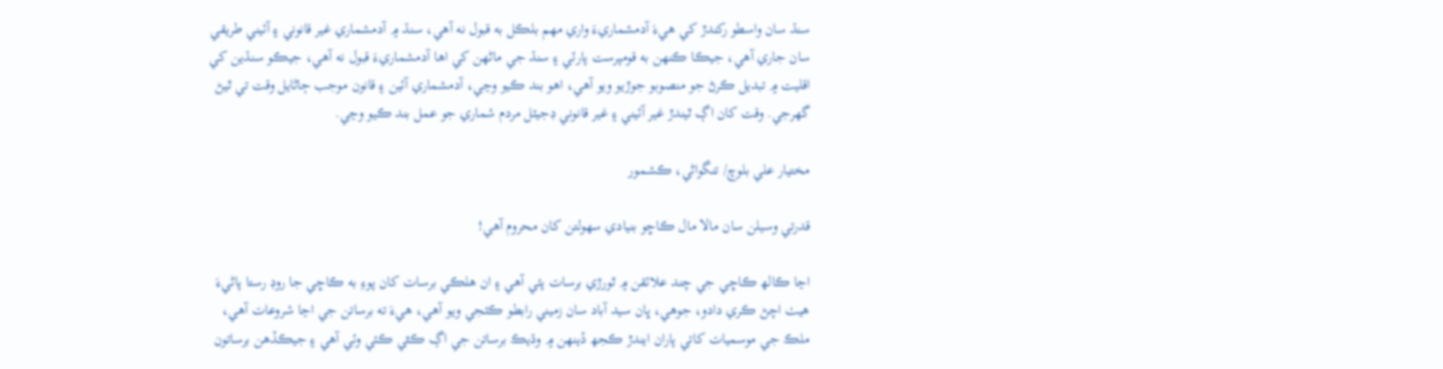سنڌ سان واسطو رکندڙ کي ھيءَ آدمشماريءَ واري مھم بلڪل به قبول نه آهي، سنڌ ۾ آدمشماري غير قانوني ۽ آئيني طريقي سان جاري آهي، جيڪا ڪنهن به قومپرست پارٽي ۽ سنڌ جي ماڻهن کي اها آدمشماريءَ قبول نه آهي، جيڪو سنڌين کي اقليت ۾ تبديل ڪرڻ جو منصوبو جوڙيو ويو آهي، اهو بند ڪيو وڃي، آدمشماري آئين ۽ قانون موجب ڄاڻايل وقت تي ٿيڻ گهرجي. وقت کان اڳ ٿيندڙ غير آئيني ۽ غير قانوني ڊجيٽل مردم شماري جو عمل بند ڪيو وڃي.

مختيار علي بلوچ/ تنگواڻي، ڪشمور

قدرتي وسيلن سان مالا مال ڪاڇو بنيادي سهولتن کان محروم آهي!

اڃا ڪالھ ڪاڇي جي چند علائقن ۾ ٿورڙي برسات پئي آهي ۽ ان هلڪي برسات کان پوءِ به ڪاڇي جا روڊ رستا پاڻيءَ هيٺ اچڻ ڪري دادو، جوهي، ڀان سيد آباد سان زميني رابطو ڪٽجي ويو آهي، هيءَ ته برساتن جي اڃا شروعات آهي، ملڪ جي موسميات کاتي پاران ايندڙ ڪجھ ڏينهن ۾ وڌيڪ برساتن جي اڳ ڪٿي ڪئي وئي آهي ۽ جيڪڏهن برساتون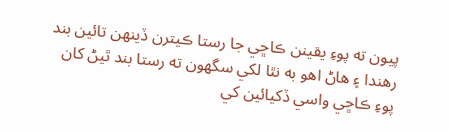پيون ته پوءِ يقينن ڪاڇي جا رستا ڪيترن ڏينهن تائين بند رهندا ۽ هاڻ اهو به نٿا لکي سگهون ته رستا بند ٿيڻ کان پوءِ ڪاڇي واسي ڏکيائين کي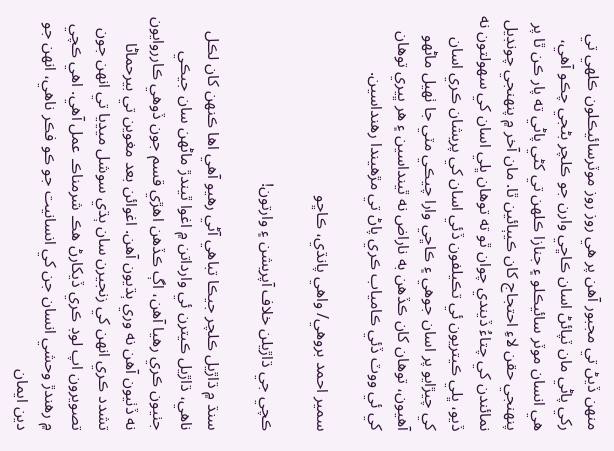منهن ڏيڻ تي مجبور آهن پر هي روز روز موٽرسائيڪلون ڪلهي تي رکي پاڻي مان ٽپائڻ اسان ڪاڇي وارن جو ڪلچر بڻجي چڪو آهي، هي انسان موٽر سائيڪلو ۽ جنازا ڪلهن تي کڻي پاڻي ته پار ڪن ٿا پر پنهنجي حقن لاءِ احتجاج کان ڪيٻائين ٿا. مان آخر ۾ پنهنجي چونڊيل نمائندن کي چتاءُ ڏيندي چوان ٿو ته توهان ڀلي اسان کي سهولتون نه ڏيو، ڀلي ڪيتريون ئي تڪيلفون ڏئي اسان کي پريشان ڪري اسان کي چيڙايو پر اسان جوهي ۽ ڪاڇي وارا چيڪي مٽي جا ٺهيل ماڻهو آهيون، توهان کان ڪڏهن به ناراض نه ٿينداسين ۽ هر ڀيري توهان کي ئي ووٽ ڏئي ڪامياب ڪري پاڻ تي مڙهيندا رهنداسين.

سمير احمد بروهي/ واهي پانڌي، ڪاڇو

ڪچي جي ڌاڙيلن خلاف آپريشن ۽ وارتون!

سنڌ ۾ ڌاڙيل ڪلچر جيڪا تباھي آڻي رھيو آھي اھا ڪنهن کان لڪل ناھي، ڌاڙيل ڪيترن ئي وارداتن ۾ اغوا ٿيندڙ ماڻھن سان جيڪي جٺيون ڪري رھيا آھن، اڳ ڪڏھن اھڙي قسم جون ڏوھي ڪارروايون نه ڏٺيون آھن نه وري ٻڌيون آھن. اغوائن بعد مغوين تي بيرحماڻا تشدد ڪري انهن کي زنجيرن سان ٻڌي سوشل ميڍيا تي انهن جون تصويرون اپ لوڊ ڪري ڏيکارڻ ھڪ شرمناڪ عمل آھي. اھي ڪچي ۾ رھندڙ وحشي انسان جن کي انسانيت جو ڪو فڪر ناهي، انهن جو دين ايمان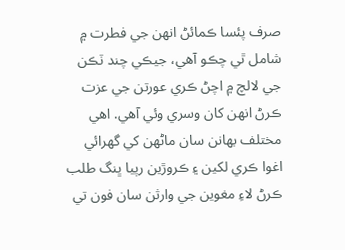صرف پئسا ڪمائڻ انهن جي فطرت ۾ شامل ٿي چڪو آھي، جيڪي چند ٽڪن جي لالچ ۾ اچڻ ڪري عورتن جي عزت ڪرڻ انهن کان وسري وئي آھي. اھي مختلف بهانن سان ماڻھن کي گھرائي اغوا ڪري لکين ۽ ڪروڙين رپيا ڀنگ طلب ڪرڻ لاءِ مغوين جي وارثن سان فون تي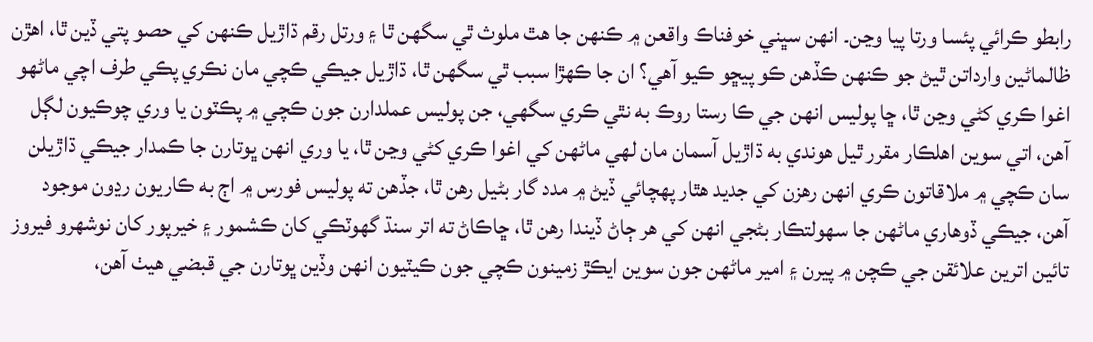رابطو ڪرائي پئسا ورتا پيا وڃن۔ انهن سڀني خوفناڪ واقعن ۾ ڪنهن جا ھٿ ملوث ٿي سگھن ٿا ۽ ورتل رقم ڌاڙيل ڪنهن کي حصو پتي ڏين ٿا، اھڙن ظالماڻين وارداتن ٿيڻ جو ڪنهن ڪڏھن ڪو پيڇو ڪيو آھي؟ ان جا ڪھڙا سبب ٿي سگھن ٿا، ڌاڙيل جيڪي ڪچي مان نڪري پڪي طرف اچي ماڻھو اغوا ڪري کڻي وڃن ٿا، ڇا پوليس انهن جي ڪا رستا روڪ به نٿي ڪري سگھي، جن پوليس عملدارن جون ڪچي ۾ پڪٽون يا وري چوڪيون لڳل آھن، اتي سوين اھلڪار مقرر ٿيل ھوندي به ڌاڙيل آسمان مان لھي ماڻھن کي اغوا ڪري کڻي وڃن ٿا، يا وري انهن ڀوتارن جا ڪمدار جيڪي ڌاڙيلن سان ڪچي ۾ ملاقاتون ڪري انهن رھزن کي جديد ھٿار پھچائي ڏيڻ ۾ مدد گار بڻيل رھن ٿا، جڏھن ته پوليس فورس ۾ اڄ به ڪاريون رڍون موجود آھن، جيڪي ڏوھاري ماڻھن جا سھولتڪار بڻجي انهن کي ھر ڄاڻ ڏيندا رھن ٿا، ڇاڪاڻ ته اتر سنڌ گھوٽڪي کان ڪشمور ۽ خيرپور کان نوشھرو فيروز تائين اترين علائقن جي ڪچن ۾ پيرن ۽ امير ماڻھن جون سوين ايڪڙ زمينون ڪچي جون ڪيٽيون انهن وڏين ڀوتارن جي قبضي ھيٺ آھن،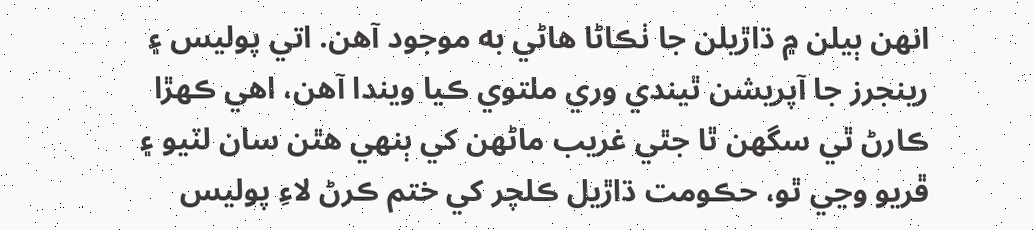انهن ٻيلن ۾ ڌاڙيلن جا ٺڪاڻا ھاڻي به موجود آھن. اتي پوليس ۽ رينجرز جا آپريشن ٿيندي وري ملتوي ڪيا ويندا آھن، اھي ڪھڙا ڪارڻ ٿي سگھن ٿا جٿي غريب ماڻھن کي ٻنهي ھٿن سان لٽيو ۽ ڦريو وڃي ٿو، حڪومت ڌاڙيل ڪلچر کي ختم ڪرڻ لاءِ پوليس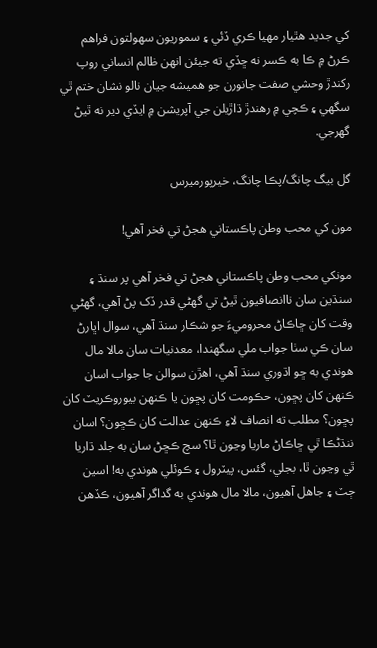کي جديد ھٿيار مھيا ڪري ڏئي ۽ سموريون سھولتون فراھم ڪرڻ ۾ ڪا به ڪسر نه ڇڏي ته جيئن انهن ظالم انساني روپ رکندڙ وحشي صفت جانورن جو ھميشه جيان نالو نشان ختم ٿي سگھي ۽ ڪچي ۾ رھندڙ ڌاڙيلن جي آپريشن ۾ ايڏي دير نه ٿيڻ گھرجي.

گل بيگ چانگ/پڪا چانگ، خيرپورميرس

مون کي محب وطن پاڪستاني هجڻ تي فخر آھي!

مونکي محب وطن پاڪستاني هجڻ تي فخر آھي پر سنڌ ۽ سنڌين سان ناانصافيون ٿيڻ تي گهڻي قدر ڏک پڻ آھي، گهڻي وقت کان ڇاڪاڻ محروميءَ جو شڪار سنڌ آھي، سوال اڀارڻ سان ڪي سٺا جواب ملي سگهندا، معدنيات سان مالا مال هوندي به ڇو اڌوري سنڌ آھي، اهڙن سوالن جا جواب اسان ڪنهن کان پڇون، حڪومت کان پڇون يا ڪنهن بيوروڪريٽ کان پڇون؟ مطلب ته انصاف لاءِ ڪنهن عدالت کان ڪڇون؟ اسان ننڌڻڪا ٿي ڇاڪاڻ ماريا وڃون ٿا؟ سچ ڪڇڻ سان به جلد ڌاريا ٿي وڃون ٿا، بجلي، گئس، پيٽرول ۽ ڪوئلي هوندي به! اسين ڄٽ ۽ جاهل آھيون، مالا مال هوندي به گداگر آھيون، ڪڏهن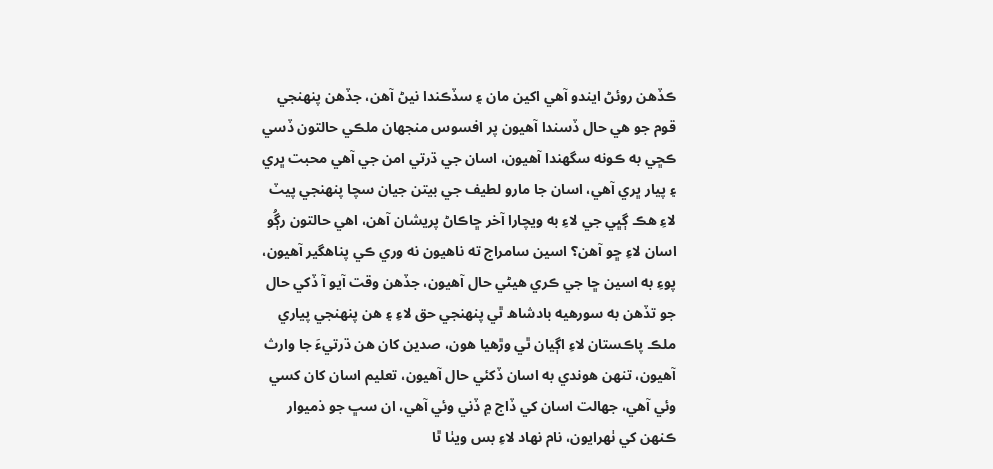ڪڏهن روئڻ ايندو آهي اکين مان ۽ سڏڪندا نيڻ آھن، جڏهن پنهنجي قوم جو هي حال ڏسندا آھيون پر افسوس منجهان ملڪي حالتون ڏسي ڪڇي به ڪونه سگهندا آھيون، اسان جي ڌرتي امن جي آھي محبت ڀري ۽ پيار ڀري آھي، اسان جا مارو لطيف جي بيتن جيان سچا پنهنجي پيٽ لاءِ هڪ ڳڀي جي لاءِ به ويچارا آخر ڇاڪاڻ پريشان آھن، اهي حالتون رڳُو اسان لاءِ ڇو آھن؟ اسين سامراج ته ناهيون نه وري ڪي پناهگير آھيون، پوءِ به اسين ڇا جي ڪري هيڻي حال آھيون، جڏهن وقت آيو آ ڏکي حال جو تڏهن به سورهيه بادشاھ ٿي پنهنجي حق لاءِ ۽ هن پنهنجي پياري ملڪ پاڪستان لاءِ اڳيان ٿي وڙھيا هون، صدين کان هن ڌرتيءَ جا وارث آھيون، تنهن هوندي به اسان ڏکئي حال آھيون، تعليم اسان کان کسي وئي آھي، جهالت اسان کي ڏاج ۾ ڏني وئي آھي، ان سڀ جو ذميوار ڪنهن کي ٺھرايون، نام نهاد لاءِ بس ويٺا ٿا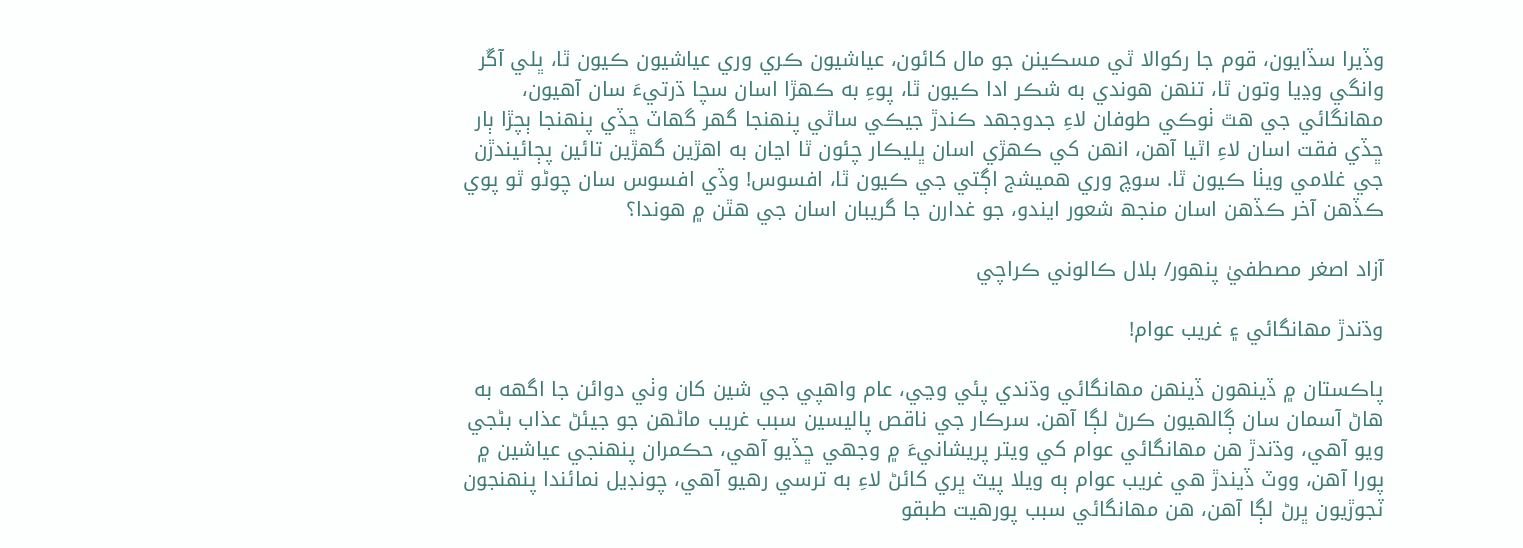وڏيرا سڏايون، قوم جا رکوالا ٿي مسڪينن جو مال کائون، عياشيون ڪري وري عياشيون ڪيون ٿا، ڀلي آڱر وانگي وڍيا وتون ٿا، تنهن هوندي به شڪر ادا ڪيون ٿا، پوءِ به ڪهڙا اسان سچا ڌرتيءَ سان آھيون، مهانگائي جي هٿ ٺوڪي طوفان لاءِ جدوجهد ڪندڙ جيڪي ساٿي پنهنجا گهر گهاٽ ڇڏي پنهنجا ٻچڙا ٻار ڇڏي فقت اسان لاءِ اٿيا آھن، انهن کي ڪهڙي اسان ڀليڪار چئون ٿا اڃان به اهڙين گهڙين تائين پڄائيندڙن جي غلامي ويٺا ڪيون ٿا. سوچ وري هميشج اڳتي جي ڪيون ٿا، افسوس! وڏي افسوس سان چوڻو ٿو پوي ڪڏهن آخر ڪڏهن اسان منجھ شعور ايندو، جو غدارن جا گريبان اسان جي هٿن ۾ هوندا؟

آزاد اصغر مصطفيٰ پنهور/ بلال ڪالوني ڪراچي

وڌندڙ مهانگائي ۽ غريب عوام!

پاڪستان ۾ ڏينهون ڏينهن مهانگائي وڌندي پئي وڃي، عام واهپي جي شين کان وٺي دوائن جا اگهه به هاڻ آسمان سان ڳالهيون ڪرڻ لڳا آهن. سرڪار جي ناقص پاليسين سبب غريب ماڻهن جو جيئڻ عذاب بڻجي ويو آهي، وڌندڙ هن مهانگائي عوام کي ويتر پريشانيءَ ۾ وجهي ڇڏيو آهي، حڪمران پنهنجي عياشين ۾ پورا آهن، ووٽ ڏيندڙ هي غريب عوام ٻه ويلا پيٽ ڀري کائڻ لاءِ به ترسي رهيو آهي، چونڊيل نمائندا پنهنجون ٽجوڙيون ڀرڻ لڳا آهن، هن مهانگائي سبب پورهيت طبقو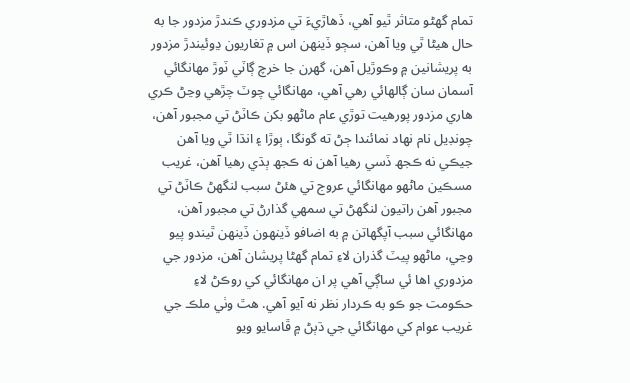تمام گهڻو متاثر ٿيو آهي، ڏهاڙيءَ تي مزدوري ڪندڙ مزدور جا به حال هيڻا ٿي ويا آهن، سڄو ڏينهن اس ۾ تغاريون ڍوئيندڙ مزدور به پريشانين ۾ وڪوڙيل آهن، گهرن جا خرچ ڳاٽي ٽوڙ مهانگائي آسمان سان ڳالهائي رهي آهي، مهانگائي چوٽ چڙهي وڃڻ ڪري هاري مزدور پورهيت توڙي عام ماڻهو بکن ڪاٽڻ تي مجبور آهن، چونڊيل نام نهاد نمائندا ڄڻ ته گونگا، ٻوڙا ۽ انڌا ٿي ويا آهن جيڪي نه ڪجھ ڏسي رهيا آهن نه ڪجھ ٻڌي رهيا آهن، غريب مسڪين ماڻهو مهانگائي عروج تي هئڻ سبب لنگھڻ ڪاٽڻ تي مجبور آهن راتيون لنگهڻ تي سمهي گذارڻ تي مجبور آهن، مهانگائي سبب آپگھاتن ۾ به اضافو ڏينهون ڏينهن ٿيندو پيو وڃي، ماڻهو پيٽ گذران لاءِ تمام گهڻا پريشان آهن، مزدور جي مزدوري اها ئي ساڳي آهي پر ان مهانگائي کي روڪڻ لاءِ حڪومت جو ڪو به ڪردار نظر نه آيو آهي. هٿ وٺي ملڪ جي غريب عوام کي مهانگائي جي ڌٻڻ ۾ ڦاسايو ويو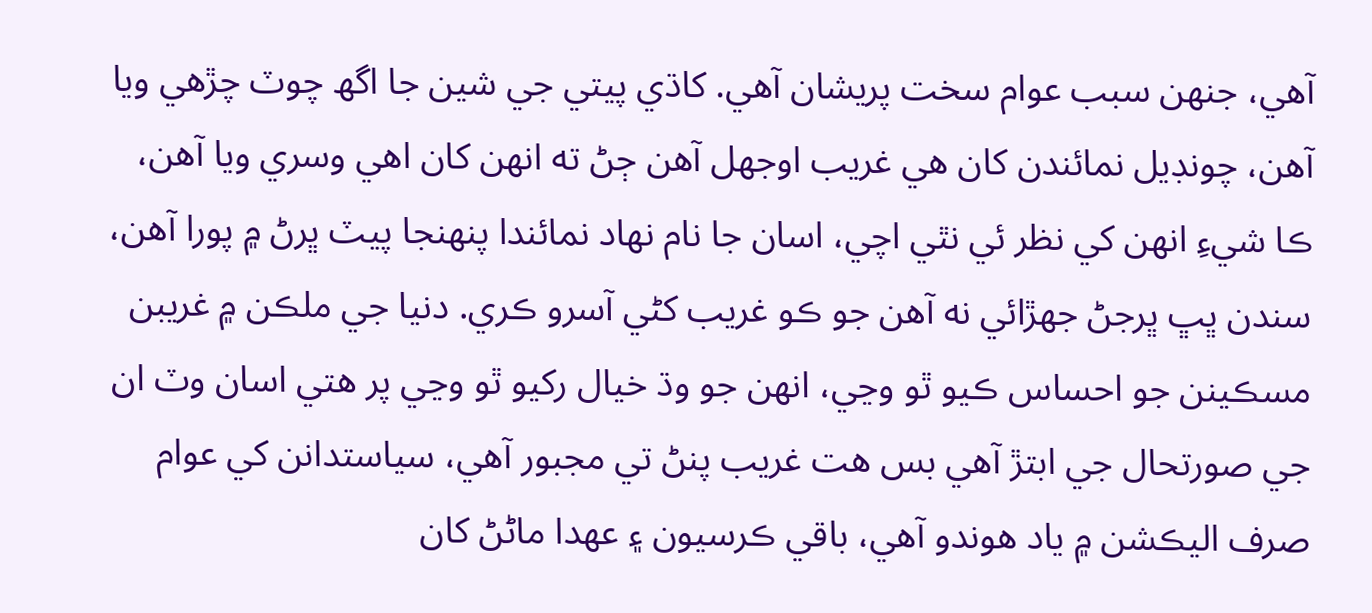آهي، جنهن سبب عوام سخت پريشان آهي. کاڌي پيتي جي شين جا اگھ چوٽ چڙهي ويا آهن، چونڊيل نمائندن کان هي غريب اوجهل آهن ڄڻ ته انهن کان اهي وسري ويا آهن، ڪا شيءِ انهن کي نظر ئي نٿي اچي، اسان جا نام نهاد نمائندا پنهنجا پيٽ ڀرڻ ۾ پورا آهن، سندن ڀڀ ڀرجڻ جهڙائي نه آهن جو ڪو غريب کڻي آسرو ڪري. دنيا جي ملڪن ۾ غريبن مسڪينن جو احساس ڪيو ٿو وڃي، انهن جو وڌ خيال رکيو ٿو وڃي پر هتي اسان وٽ ان جي صورتحال جي ابتڙ آهي بس هت غريب پنڻ تي مجبور آهي، سياستدانن کي عوام صرف اليڪشن ۾ ياد هوندو آهي، باقي ڪرسيون ۽ عهدا ماڻڻ کان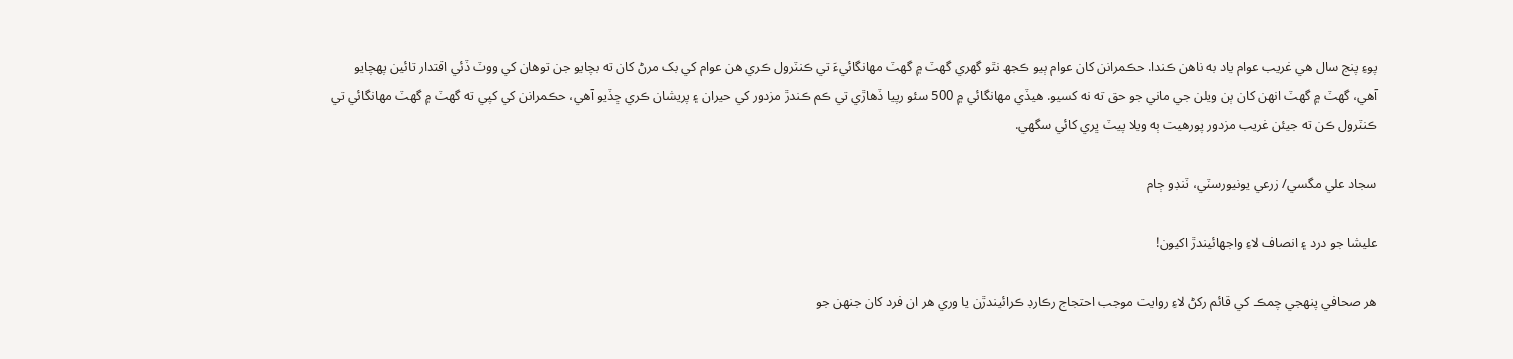پوءِ پنج سال هي غريب عوام ياد به ناهن ڪندا. حڪمرانن کان عوام ٻيو ڪجھ نٿو گهري گهٽ ۾ گهٽ مهانگائيءَ تي ڪنٽرول ڪري هن عوام کي بک مرڻ کان ته بچايو جن توهان کي ووٽ ڏئي اقتدار تائين پهچايو آهي، گهٽ ۾ گهٽ انهن کان ٻن ويلن جي ماني جو حق ته نه کسيو. هيڏي مهانگائي ۾ 500 سئو رپيا ڏهاڙي تي ڪم ڪندڙ مزدور کي حيران ۽ پريشان ڪري ڇڏيو آهي، حڪمرانن کي کپي ته گهٽ ۾ گهٽ مهانگائي تي ڪنٽرول ڪن ته جيئن غريب مزدور پورهيت ٻه ويلا پيٽ ڀري کائي سگهي.

سجاد علي مگسي/ زرعي يونيورسٽي، ٽنڊو ڄام

عليشا جو درد ۽ انصاف لاءِ واجھائيندڙ اکيون!

هر صحافي پنهجي چمڪ کي قائم رکڻ لاءِ روايت موجب احتجاج رڪارڊ ڪرائيندڙن يا وري هر ان فرد کان جنهن جو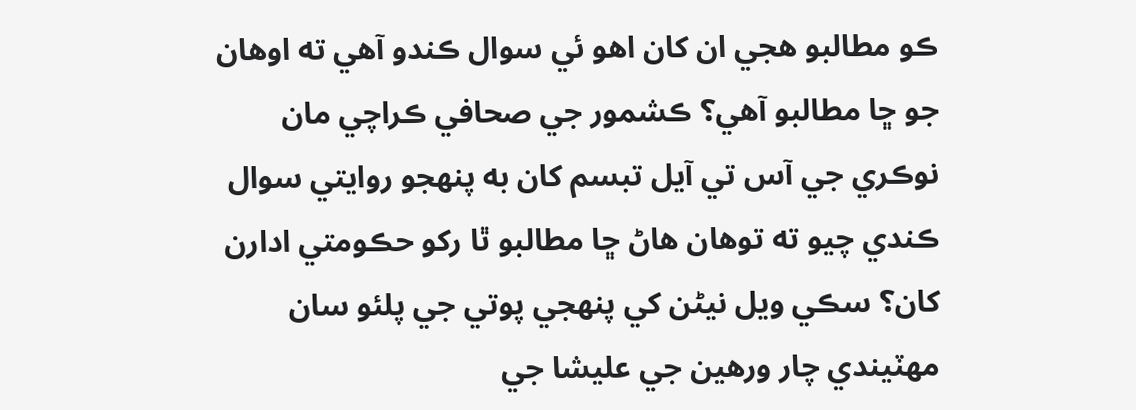ڪو مطالبو هجي ان کان اهو ئي سوال ڪندو آھي ته اوهان جو ڇا مطالبو آھي؟ ڪشمور جي صحافي ڪراچي مان نوڪري جي آس تي آيل تبسم کان به پنهجو روايتي سوال ڪندي چيو ته توهان هاڻ ڇا مطالبو ٿا رکو حڪومتي ادارن کان؟ سڪي ويل نيڻن کي پنهجي پوتي جي پلئو سان مهٽيندي چار ورهين جي عليشا جي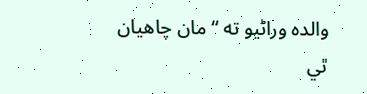والده وراڻيو ته “مان چاهيان ٿي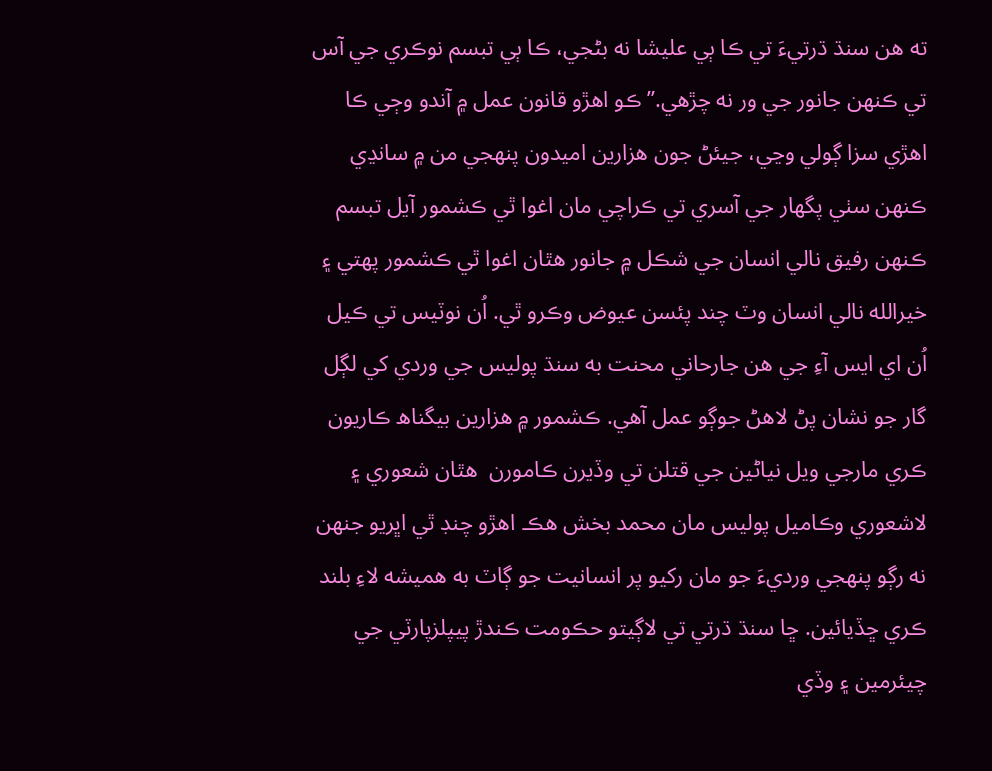ته هن سنڌ ڌرتيءَ تي ڪا ٻي عليشا نه بڻجي، ڪا ٻي تبسم نوڪري جي آس تي ڪنهن جانور جي ور نه چڙهي.” ڪو اهڙو قانون عمل ۾ آندو وڄي ڪا اهڙي سزا ڳولي وڃي، جيئڻ جون هزارين اميدون پنهجي من ۾ سانڍي ڪنهن سٺي پگهار جي آسري تي ڪراچي مان اغوا ٿي ڪشمور آيل تبسم ڪنهن رفيق نالي انسان جي شڪل ۾ جانور هٿان اغوا ٿي ڪشمور پهتي ۽ خيرالله نالي انسان وٽ چند پئسن عيوض وڪرو ٿي. اُن نوٽيس تي ڪيل اُن اي ايس آءِ جي هن جارحاني محنت به سنڌ پوليس جي وردي کي لڳل گار جو نشان پڻ لاهڻ جوڳو عمل آهي. ڪشمور ۾ هزارين بيگناھ ڪاريون ڪري مارجي ويل نياڻين جي قتلن تي وڏيرن ڪامورن  هٿان شعوري ۽ لاشعوري وڪاميل پوليس مان محمد بخش هڪ اهڙو چنڊ ٿي اڀريو جنهن نه رڳو پنهجي ورديءَ جو مان رکيو پر انسانيت جو ڳاٽ به هميشه لاءِ بلند ڪري ڇڏيائين. ڇا سنڌ ڌرتي تي لاڳيتو حڪومت ڪندڙ پيپلزپارٽي جي چيئرمين ۽ وڏي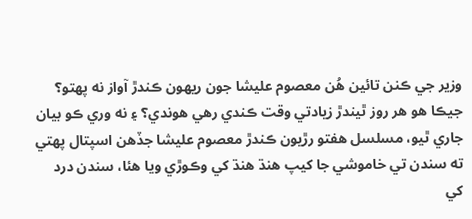وزير جي ڪنن تائين هُن معصوم عليشا جون ريهون ڪندڙ آواز نه پهتو؟ جيڪا هو هر روز ٿيندڙ زيادتي وقت ڪندي رهي هوندي؟ ۽ نه وري ڪو بيان جاري ٿيو، مسلسل هفتو رڙيون ڪندڙ معصوم عليشا جڏهن اسپتال پهتي ته سندن تي خاموشي جا کيپ هنڌ هنڌ کي وڪوڙي ويا هئا، سندن درد کي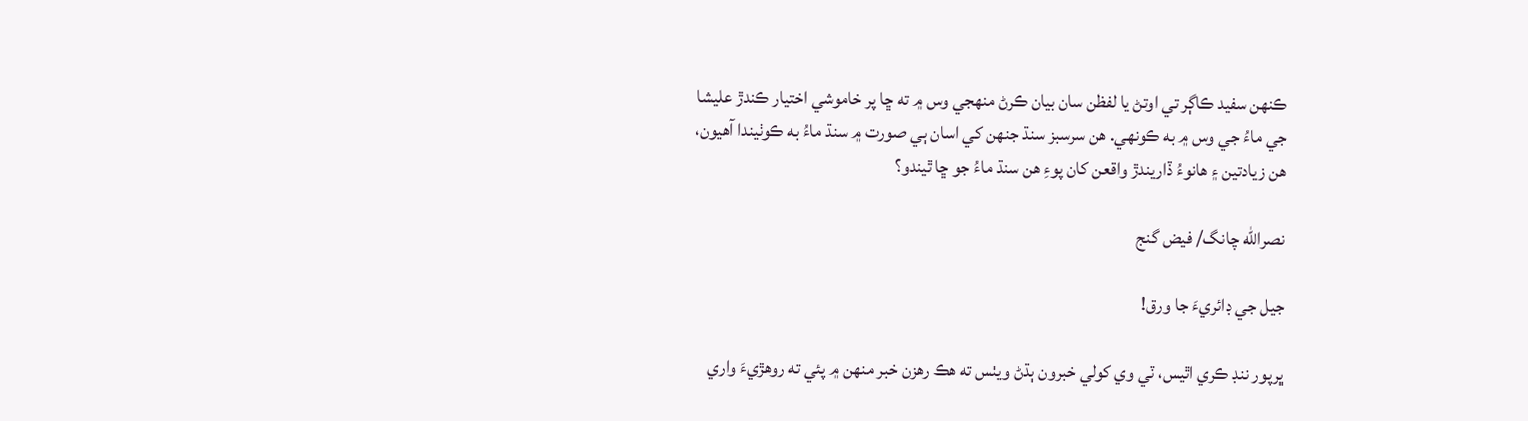ڪنهن سفيد ڪاڳر تي اوتڻ يا لفظن سان بيان ڪرڻ منهجي وس ۾ ته ڇا پر خاموشي اختيار ڪندڙ عليشا جي ماءُ جي وس ۾ به ڪونهي. هن سرسبز سنڌ جنهن کي اسان ٻي صورت ۾ سنڌ ماءُ به ڪوٺيندا آهيون، هن زيادتين ۽ هانوءُ ڏاريندڙ واقعن کان پوءِ هن سنڌ ماءُ جو ڇا ٿيندو؟

نصرالله چانگ/ فيض گنج

جيل جي ڊائريءَ جا ورق!

ڀرپور ننڊ ڪري اٿيس، ٽي وي کولي خبرون ٻڌڻ ويٺس ته هڪ رهزن خبر منهن ۾ پئي ته روهڙيءَ واري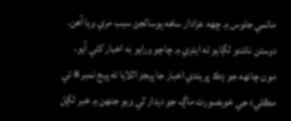ماتمي جلوس ۾ ڇهه عزادار ساهه ٻوساٽجڻ سبب مري ويا آهن. دوستن ناشتو لڳايو ته ايتري ۾ چاچو ورايو به اخبار کڻي آيو، مون چانهه جو ڍڪ ڀريندي اخبار جا پيجز اٿلايا ته پيج نمبر 8 تي مڪليءَ جي خوبصورت ماڳ جو ديدار ٿي ويو جنهن ۾ خبر لڳل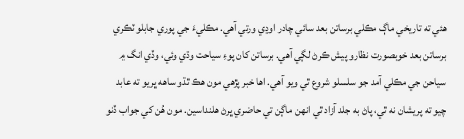هئي ته تاريخي ماڳ مڪلي برساتن بعد سائي چادر اوڍي ورتي آهي. مڪليءَ جي پوري جابلو ٽڪري برساتن بعد خوبصورت نظارو پيش ڪرڻ لڳي آهي. برساتن کان پوءِ سياحت وڌي وئي، وڏي انگ ۾ سياحن جي مڪلي آمد جو سلسلو شروع ٿي ويو آهي. اها خبر پڙهي مون هڪ ٿڌو ساهه ڀريو ته عابد چيو ته پريشان نه ٿي، پاڻ به جلد آزاد ٿي انهن ماڳن تي حاضري ڀرڻ هلنداسين. مون هُن کي جواب ڏنو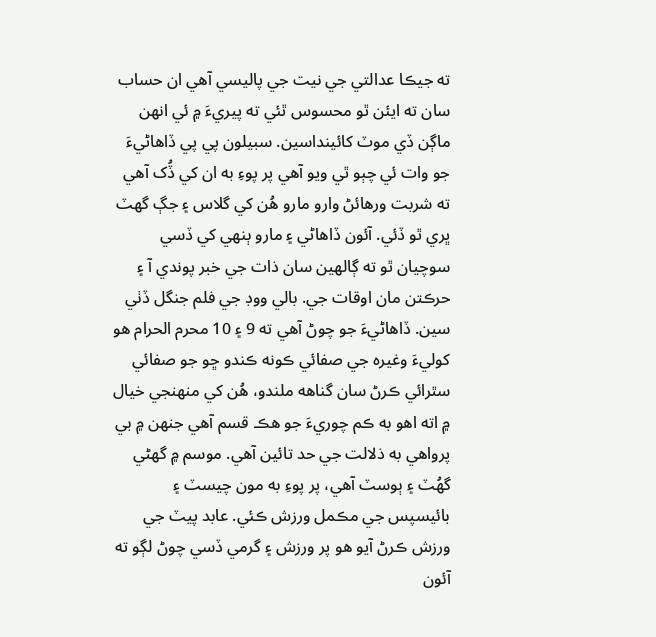ته جيڪا عدالتي جي نيت جي پاليسي آهي ان حساب سان ته ايئن ٿو محسوس ٿئي ته پيريءَ ۾ ئي انهن ماڳن ڏي موٽ کائينداسين. سبيلون پي پي ڏاهاڻيءَ جو وات ئي چٻو ٿي ويو آهي پر پوءِ به ان کي ڏُک آهي ته شربت ورهائڻ وارو مارو هُن کي گلاس ۽ جڳ گھٽ ڀري ٿو ڏئي. آئون ڏاهاڻي ۽ مارو ٻنهي کي ڏسي سوچيان ٿو ته ڳالهين سان ذات جي خبر پوندي آ ۽ حرڪتن مان اوقات جي. بالي ووڊ جي فلم جنگل ڏٺي سين. ڏاهاڻيءَ جو چوڻ آهي ته 9 ۽ 10 محرم الحرام هو کوليءَ وغيره جي صفائي ڪونه ڪندو ڇو جو صفائي سٿرائي ڪرڻ سان گناهه ملندو، هُن کي منهنجي خيال ۾ اته اهو به ڪم چوريءَ جو هڪ قسم آهي جنهن ۾ بي پرواهي به ذلالت جي حد تائين آهي. موسم ۾ گھڻي گھُٽ ۽ ٻوسٽ آهي، پر پوءِ به مون چيسٽ ۽ بائيسپس جي مڪمل ورزش ڪئي. عابد پيٽ جي ورزش ڪرڻ آيو هو پر ورزش ۽ گرمي ڏسي چوڻ لڳو ته آئون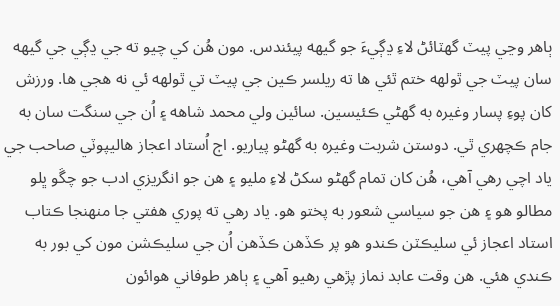ٻاهر وڃي پيٽ گھٽائڻ لاءِ ڍڳيءَ جو گيهه پيئندس. مون هُن کي چيو ته جي ڍڳي جي گيهه سان پيٽ جي ٿولهه ختم ٿئي ها ته ريلسر ڪين جي پيٽ تي ٿولهه ئي نه هجي ها. ورزش کان پوءِ پسار وغيره به گھڻي ڪئيسين. سائين ولي محمد شاهه ۽ اُن جي سنگت سان به جام ڪچهري ٿي. دوستن شربت وغيره به گھڻو پياريو. اڄ اُستاد اعجاز هاليپوٽي صاحب جي ياد اچي رهي آهي، هُن کان تمام گھڻو سکڻ لاءِ مليو ۽ هن جو انگريزي ادب جو چڱو ڀلو مطالو هو ۽ هن جو سياسي شعور به پختو هو. ياد رهي ته پوري هفتي جا منهنجا ڪتاب استاد اعجاز ئي سليڪٽن ڪندو هو پر ڪڏهن ڪڏهن اُن جي سليڪشن مون کي بور به ڪندي هئي. هن وقت عابد نماز پڙهي رهيو آهي ۽ ٻاهر طوفاني هوائون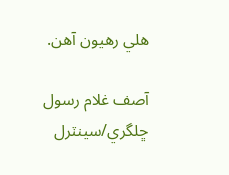هلي رهيون آهن.

آصف غلام رسول ڇلگري/سينٽرل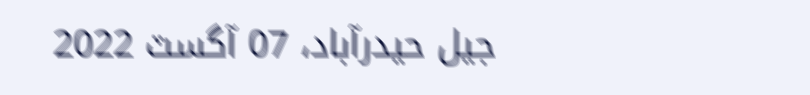جيل حيدرآباد، 07 آگسٽ 2022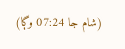(شام جا 07:24 وڳا)